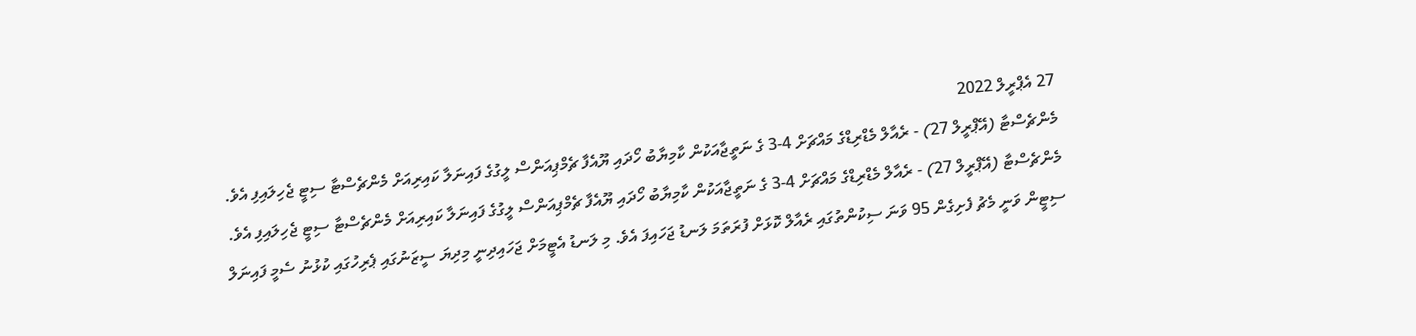27 އެޕްރީލް 2022
މެންޗެސްޓާ (އޭޕްރީލް 27) - ރެއާލް މެޑްރިޑްގެ މައްޗަށް 4-3 ގެ ނަތީޖާއަކުން ކާމިޔާބު ހޯދައި ޔޫއެފާ ޗެމްޕިއަންސް ލީގުގެ ފައިނަލާ ކައިރިއަށް މެންޗެސްޓާ ސިޓީ ޖެހިލައިފި އެވެ.
މެންޗެސްޓާ (އޭޕްރީލް 27) - ރެއާލް މެޑްރިޑްގެ މައްޗަށް 4-3 ގެ ނަތީޖާއަކުން ކާމިޔާބު ހޯދައި ޔޫއެފާ ޗެމްޕިއަންސް ލީގުގެ ފައިނަލާ ކައިރިއަށް މެންޗެސްޓާ ސިޓީ ޖެހިލައިފި އެވެ.
ސިޓީން ވަނީ މެޗު ފެށިގެން 95 ވަނަ ސިކުންތުގައި ރެއާލް ކޮޅަށް ފުރަތަމަ ލަނޑު ޖަހައިފަ އެވެ. މި ލަނޑު އެޓީމަށް ޖަހައިދިނީ މިދިޔަ ސީޒަނުގައި ޕެރިހުގައި ކުޅުނު ސެމީ ފައިނަލް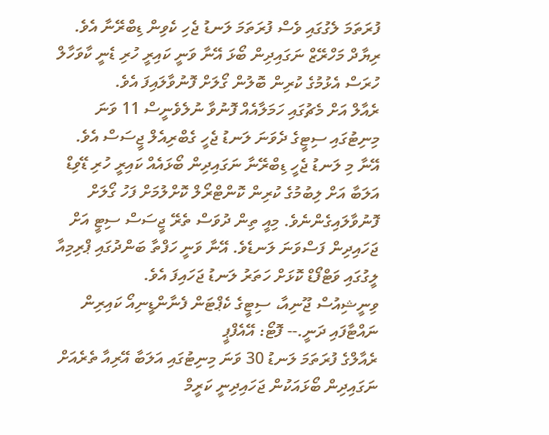ފުރަތަމަ ލެގުގައި ވެސް ފުރަތަމަ ލަނޑު ޖެހި ކެވިން ޑިބްރޭނާ އެވެ. ރިޔާދް މަހްރޭޒް ނަގައިދިން ބޯޅަ އޭނާ ވަނީ ކައިރީ ހުރި ޑެނީ ކާވަހާލް ހުރަސް އެޅުމުގެ ކުރިން ބޮލުން ގޯލަށް ފޮނުވާލައިފަ އެވެ.
ރެއާލް އަށް މެޗުގައި ހަމަލާއެއް ފޮނުވާ ނުލެވެނީސް 11 ވަނަ މިނިޓުގައި ސިޓީގެ ދެވަނަ ލަނޑު ޖެހީ ގެބްރިއެލް ޖީސަސް އެވެ. އޭނާ މި ލަނޑު ޖެހީ ޑިބްރޭނާ ނަގައިދިން ބޯޅައެއް ކައިރީ ހުރި ޑޭވިޑް އަލަބާ އަށް ލިބުމުގެ ކުރިން ކޮންޓްރޯލް ކޮށްލުމަށް ފަހު ގޯލަށް ފޮނުވާލައިގެންނެވެ. މިއީ ތިން ދުވަސް ތެރޭ ޖީސަސް ސިޓީ އަށް ޖަހައިދިން ފަސްވަނަ ލަނޑެވެ. އޭނާ ވަނީ ހަފްތާ ބަންދުގައި ޕްރިމިއާ ލީގުގައި ވަޓްފޯޑް ކޮޅަށް ހަތަރު ލަނޑު ޖަހައިފަ އެވެ.
ވިނީޝިއުސް ޖޫނިއާ، ސިޓީގެ ކެޕްޓަން ފެނާންޑީނިއޯ ކައިރިން ނައްޓާފައި ދަނީ.-- ފޮޓޯ: އޭއެފްޕީ
ރެއާލްގެ ފުރަތަމަ ލަނޑު 30 ވަނަ މިނިޓުގައި އަލަބާ އޭރިއާ ތެރެއަށް ނަގައިދިން ބޯޅައަކުން ޖަހައިދިނީ ކަރީމް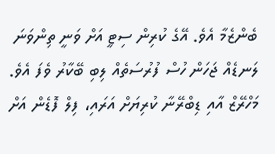ބެންޒެމާ އެވެ. އޭގެ ކުރިން ސިޓީ އަށް ވަނީ ތިންވަނަ ލަނޑެއް ޖަހަން ހުސް ފުރުސަތެއް ލިބި ބޭކާރު ވެފަ އެވެ. މަހްރޭޒް އާއި ޑިބްރޭނާ ކުރިޔަށް އަރައި، ފިލް ފޮޑެން އަށް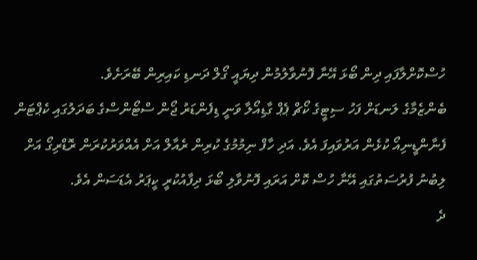ހުސްކޮށްލާފައި ދިން ބޯޅަ އޭނާ ފޮނުވާލުމުން ދިޔައީ ގޯލް ދަނޑި ކައިރިން ބޭރަށެވެ.
ބެންޒެމާގެ ލަނޑަށް ފަހު ސިޓީގެ ކޯޗް ޕެޕް ގާޑިއޯލާ ވަނީ ޑިފެންޑަރު ޖޯން ސްޓޯންސްގެ ބަދަލުގައި ކެޕްޓަން ފެނާންޑީނިއޯ ކުޅެން އަރުވައިފަ އެވެ. އަދި ހާފް ނިމުމުގެ ކުރިން ރެއާލް އަށް އެއްވަރުކުރަން ރޮޑްރިގޯ އަށް ލިބުނު ފުރުސަތުގައި އޭނާ ހުސް ކޮށް އަރައި ފޮނުވާލި ބޯޅަ ދިފާއުކުރީ ކީޕަރު އެޑަސަން އެވެ.
ދެ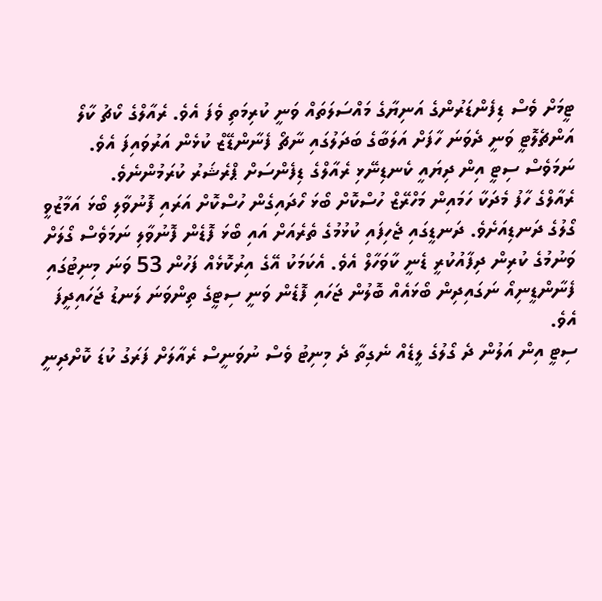ޓީމަށް ވެސް ޑިފެންޑަރުންގެ އަނިޔާގެ މައްސަލަތައް ވަނީ ކުރިމަތި ވެފަ އެވެ. ރެއާލްގެ ކޯޗު ކާލޯ އަންޗެލޮޓީ ވަނީ ދެވަނަ ހާފަށް އަލަބާގެ ބަދަލުގައި ނާޗޯ ފެނާންޑޭޒް ކުޅެން އަރުވައިފަ އެވެ. ނަމަވެސް ސިޓީ އިން ދިޔައީ ކެނޑިނޭޅި ރެއާލްގެ ޑިފެންސަށް ޕްރެޝަރު ކުރަމުންނެވެ.
ރެއާލްގެ ހާފު މެދަކާ ހަމައިން މަހްރޭޒް ހުސްކޮށް ބޯޅަ ހޯދައިގެން ހުސްކޮށް އަރައި ފޮނުވާލި ބޯޅަ އަމާޒުވީ ގޯލުގެ ދަނޑިއަށެވެ. ދަނޑީގައި ޖެހިފައި ކުޅުމުގެ ތެރެއަށް އައި ބޯޅަ ފޮޑެން ފޮނުވާލި ނަމަވެސް ގޯލަށް ވަނުމުގެ ކުރިން ދިފާއުކުރީ ޑެނީ ކާވަހާލް އެވެ. އެކަމަކު އޭގެ އިރުކޮޅެއް ފަހުން 53 ވަނަ މިނިޓުގައި ފެނާންޑީނިއޯ ނަގައިދިން ބޯޅައެއް ބޮލުން ޖަހައި ފޮޑެން ވަނީ ސިޓީގެ ތިންވަނަ ލަނޑު ޖަހައިދީފަ އެވެ.
ސިޓީ އިން އަލުން ދެ ގޯލުގެ ލީޑެއް ނެގިތާ ދެ މިނިޓު ވެސް ނުވަނީސް ރެއާލަށް ފަރަގު ކުޑަ ކޮށްދިނީ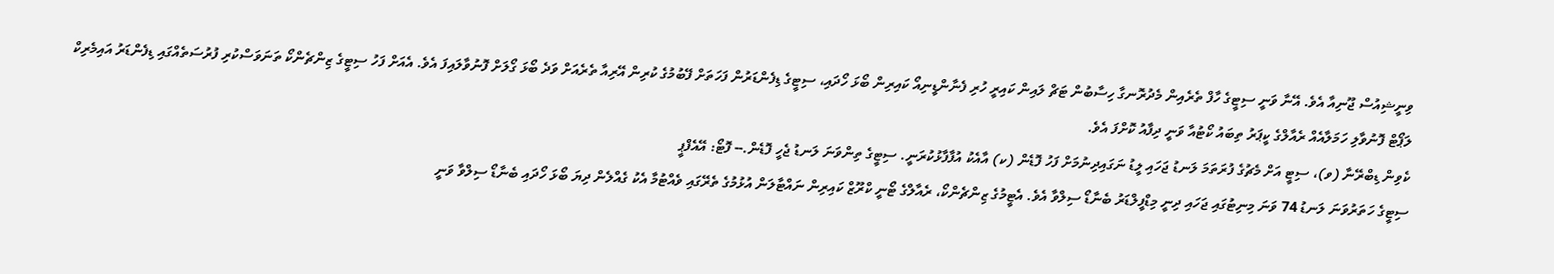ވިނީޝިއުސް ޖޫނިއާ އެވެ. އޭނާ ވަނީ ސިޓީގެ ހާފް ތެރެއިން މެދުރޮނގާ ހިސާބުން ޓަޗް ލައިން ކައިރީ ހުރި ފެނާންޑީނިއޯ ކައިރިން ބޯޅަ ހޯދައި، ސިޓީގެ ޑިފެންޑަރުން ފަހަތަށް ފޭބުމުގެ ކުރިން އޭރިއާ ތެރެއަށް ވަދެ ބޯޅަ ގޯލަށް ފޮނުވާލައިފަ އެވެ. އެއަށް ފަހު ސިޓީގެ ޒިންޗެންކޯ ތަނަވަސްކުރި ފުރުސަތެއްގައި ޑިފެންޑަރު އައިމެރިކް ލަޕޯޓް ފޮނުވާލި ހަމަލާއެއް ރެއާލްގެ ކީޕަރު ތިބައު ކޯޓުއާ ވަނީ ދިފާއު ކޮށްފަ އެވެ.
ކެވިން ޑިބްރޭނާ (ވ)، ސިޓީ އަށް މެޗުގެ ފުރަތަމަ ލަނޑު ޖަހައި ލީޑު ނަގައިދިނުމަށް ފަހު ފޮޑެން (ކ) އާއެކު އުފާފާޅުކުރަނީ. ސިޓީގެ ތިންވަނަ ލަނޑު ޖެހީ ފޮޑެން.-- ފޮޓޯ: އޭއެފްޕީ
ސިޓީގެ ހަތަރުވަނަ ލަނޑު 74 ވަނަ މިނިޓުގައި ޖަހައި ދިނީ މިޑްފީލްޑަރު ބެނާޑޯ ސިލްވާ އެވެ. އެޓީމުގެ ޒިންޗެންކޯ، ރެއާލްގެ ޓޯނީ ކްރޫޒް ކައިރިން ނައްޓާލަން އުޅުމުގެ ތެރޭގައި ވެއްޓުމާ އެކު ގެއްލެން ދިޔަ ބޯޅަ ހޯދައި ބެނާޑޯ ސިލްވާ ވަނީ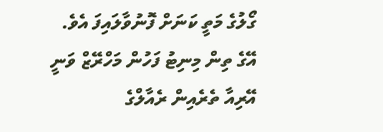ގޯލުގެ މަތީ ކަނަށް ފޮނުވާލައިފަ އެވެ. އޭގެ ތިން މިނިޓު ފަހުން މަހްރޭޒް ވަނީ އޭރިއާ ތެރެއިން ރެއާލްގެ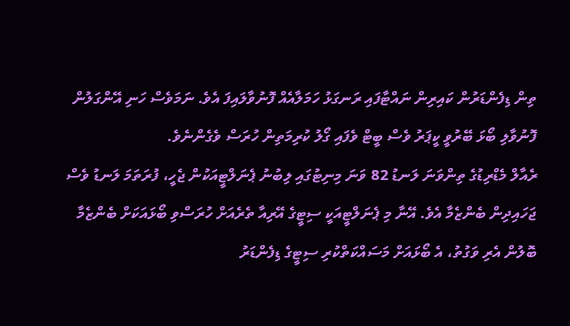ތިން ޑިފެންޑަރުން ކައިރިން ނައްޓާފައި ރަނގަޅު ހަމަލާއެއް ފޮނުވާލައިފަ އެވެ. ނަމަވެސް ހަނި އޭންގަލުން ފޮނުވާލި ބޯޅަ ބޭރުވީ ކީޕަރު ވެސް ބީޓް ވެފައި ގޯލު ކުރިމަތިން ހުރަސް ވެގެންނެވެ.
ރެއާލް މެޑްރިޑުގެ ތިންވަނަ ލަނޑު 82 ވަނަ މިނިޓުގައި ލިބުނު ޕެނަލްޓީއަކުން ޖެހީ، ފުރަތަމަ ލަނޑު ވެސް ޖަހައިދިން ބެންޒެމާ އެވެ. އޭނާ މި ޕެނަލްޓީއަކީ ސިޓީގެ އޭރިއާ ތެރެއަށް ހުރަސްވި ބޯޅައަކަށް ބެންޒެމާ ބޮލުން އެރި ވަގުތު، އެ ބޯޅައަށް މަސައްކަތްކުރި ސިޓީގެ ޑިފެންޑަރު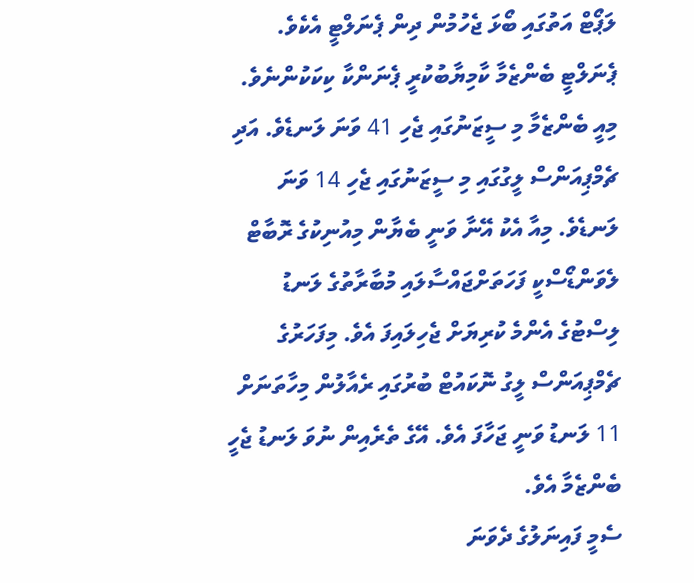ލަޕޯޓް އަތުގައި ބޯޅަ ޖެހުމުން ދިން ޕެނަލްޓީ އެކެވެ. ޕެނަލްޓީ ބެންޒެމާ ކާމިޔާބުކުރީ ޕެނަންކާ ކިކަކުންނެވެ.
މިއީ ބެންޒެމާ މި ސީޒަނުގައި ޖެހި 41 ވަނަ ލަނޑެވެ. އަދި ޗެމްޕިއަންސް ލީގުގައި މި ސީޒަނުގައި ޖެހި 14 ވަނަ ލަނޑެވެ. މިއާ އެކު އޭނާ ވަނީ ބެޔާން މިއުނިކުގެ ރޮބާޓް ލެވަންޑޯސްކީ ފަހަތަށްޖައްސާލައި މުބާރާތުގެ ލަނޑު ލިސްޓުގެ އެންމެ ކުރިޔަށް ޖެހިލައިފަ އެވެ. މިފަހަރުގެ ޗެމްޕިއަންސް ލީގު ނޮކައުޓް ބުރުގައި ރެއާލުން މިހާތަނަށް 11 ލަނޑު ވަނީ ޖަހާފަ އެވެ. އޭގެ ތެރެއިން ނުވަ ލަނޑު ޖެހީ ބެންޒެމާ އެވެ.
ސެމީ ފައިނަލުގެ ދެވަނަ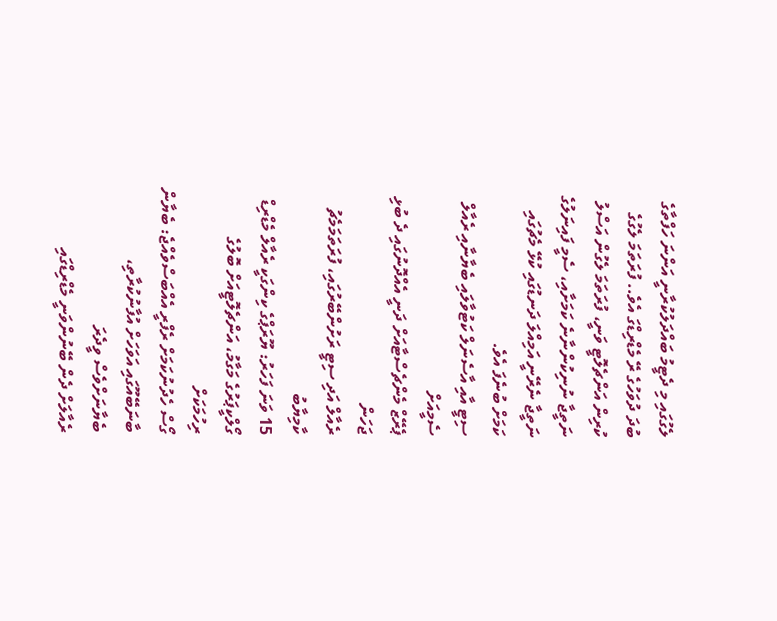ލެގުގައި މި ދެޓީމު ބައްދަލުކުރާނީ އަންނަ ހަފްތާގެ ބުދަ ދުވަހުގެ ރޭ މެޑްރިޑްގަ އެވެ.. ފުރަތަމަ ލެގުގެ ކުރިން އަންޗެލޮޓީ ވަނީ، ފުރަތަމަ ލެގުން އަސްލު ނަތީޖާ ނުނިކުންނާނެ ކަމަށާއި، ސެމީ ފައިނަލުގެ ނަތީޖާ ނެރޭނީ އަމިއްލަ ދަނޑުގައި ކުޅޭ މެޗުގައި ކަމަށް ބުނެފަ އެވެ.
ސިޓީ އާއި އާސެނަލް ކަޓުވާލައި ބެޔާނާއި ރެއާލް ސެމީއަށް
ޕެރޭޒް މެންޗެސްޓާއަށް ދަނީ އެއްދޮނުގައި ދެ ބުޅި ޖަހަން
ރެއާލް އަދި ސިޓީ ރަށުންބޭރުގައި، ފުރަތަމަމެޗު ކާމިޔާބު
15 ވަނަ ފަހަރު: ޔޫރަޕްގެ ކިންގަކީ ރެއާލް މެޑްރިޑް
ގޯލްކީޕަރުގެ މަގާމު، އަންޗެލޮޓީއަށް ބޮލުގެ ރިހުމަކަށް
ގޯސް ހެދުނުކަމަށް ރެފްރީ އެއްބަސްވެއްޖެ: ބެޔާން
ބާނަބޭއޫގައި އަވަހަށް އުފާނުކުރާތި، ބެޔާނަށްވެސް ވީދެރަ
ރެއާލަށް ދެން ބޭނުންވަނީ މެޑްރިޑްގައި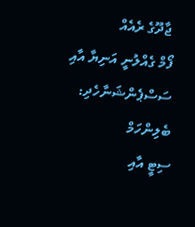ޖާދޫގެ ރެއެއް
ފޯމް ގެއްލުނީ އަނިޔާ އާއި ސަސްޕެންޝަނާހެދި: ބެލިންހަމް
ސިޓީ އާއި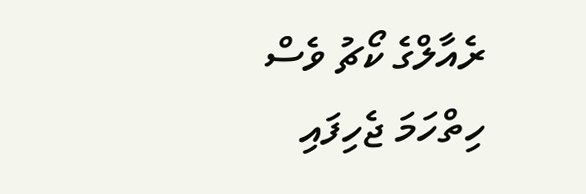ރެއާލްގެ ކޯޗު ވެސް ހިތްހަމަ ޖެހިފައި